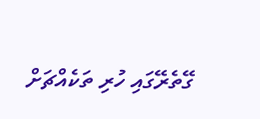ގޭތެރޭގައި ހުރި ތަކެއްޗަށް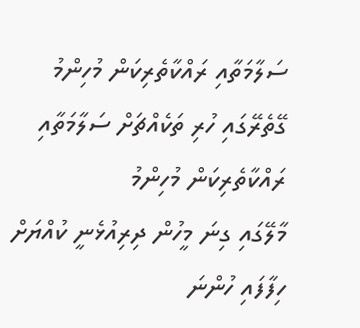ސަލާމަތާއި ރައްކާތެރިކަން މުހިންމު ގޭތެރޭގައި ހުރި ތަކެއްޗަށް ސަލާމަތާއި ރައްކާތެރިކަން މުހިންމު
މާލޭގައި ގިނަ މީހުން ދިރިއުޅެނީ ކުއްޔަށް ހިފާފައި ހުންނަ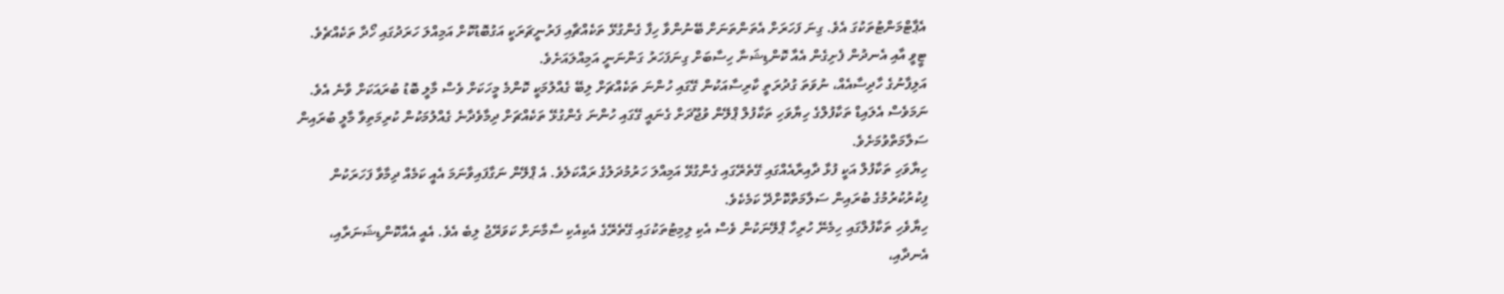އެޕާޓްމަންޓުތަކުގަ އެވެ. ގިނަ ފަހަރަށް އެތަންތަނަށް ބޭނުންވާ ހިފާ ގެންގުޅޭ ތަކެއްޗާއި ފަރުނީޗަރަކީ އަގުބޮޑުކޮށް އަމިއްލަ ހަރަދުގައި ހޯދާ ތަކެއްޗެވެ. ޓީވީ އާއި އެނދުން ފެށިގެން އެއާ ކޮންޑިޝަނާ ހިސާބަށް ގިނަފަހަރު ގަންނަނީ އަމިއްލައަށެވެ.
އަލިފާނުގެ ހާދިސާއެއް، ނުވަތަ ގުދުރަތީ ކާރިސާއަކުން ގޭގައި ހުންނަ ތަކެއްޗަށް ލިބޭ ގެއްލުމަކީ ކޮންމެ މީހަކަށް ވެސް މާލީ ބޮޑު ބުރައަކަށް ވާނެ އެވެ. ނަމަވެސް އެލައިޑް ތަކާފުލްގެ ހިޔާވަހި ތަކާފުލް ޕްލޭން ވުޖޫދަށް ގެނައީ ގޭގައި ހުންނަ ގެންގުޅޭ ތަކެއްޗަށް ދިމާވެދާނެ ގެއްލުމަކުން ކުރިމަތިވާ މާލީ ބުރައިން ސަލާމަތްވުމަށެވެ.
ހިޔާވަހި ތަކާފުލް އަކީ ފުޅާ ދާއިރާއެއްގައި ގޭތެރޭގައި ގެންގުޅޭ އަމިއްލަ ހަރުމުދަލުގެ ރައްކަލެވެ. އެ ޕްލޭން ނަގާފައިވާނަމަ އެއީ ކަމެއް ދިމާވާ ފަހަރަކުން ފިކުރުކުރުމުގެ ބުރައިން ސަލާމަތްކޮށްދޭ ކަމެކެވެ.
ހިޔާވެހި ތަކާފުލްގައި ހިމެނޭ ހުރިހާ ޕްލޭނަކުން ވެސް އެކި ލިމިޓުތަކުގައި ގޭތެރޭގެ އެކިއެކި ސާމާނަށް ކަވަރޭޖު ލިބެ އެވެ. އެއީ އެއާކޮންޑިޝަނަރާއި، އެނދާއި،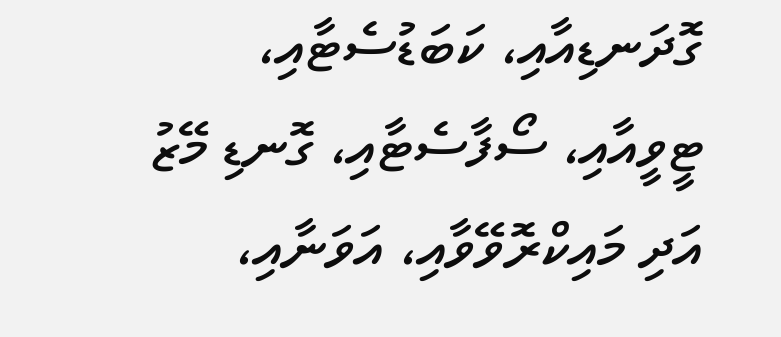ގޮދަނޑިއާއި، ކަބަޑުސެޓާއި، ޓީވީއާއި، ސޯފާސެޓާއި، ގޮނޑި މޭޒު އަދި މައިކްރޮވޭވާއި، އަވަނާއި،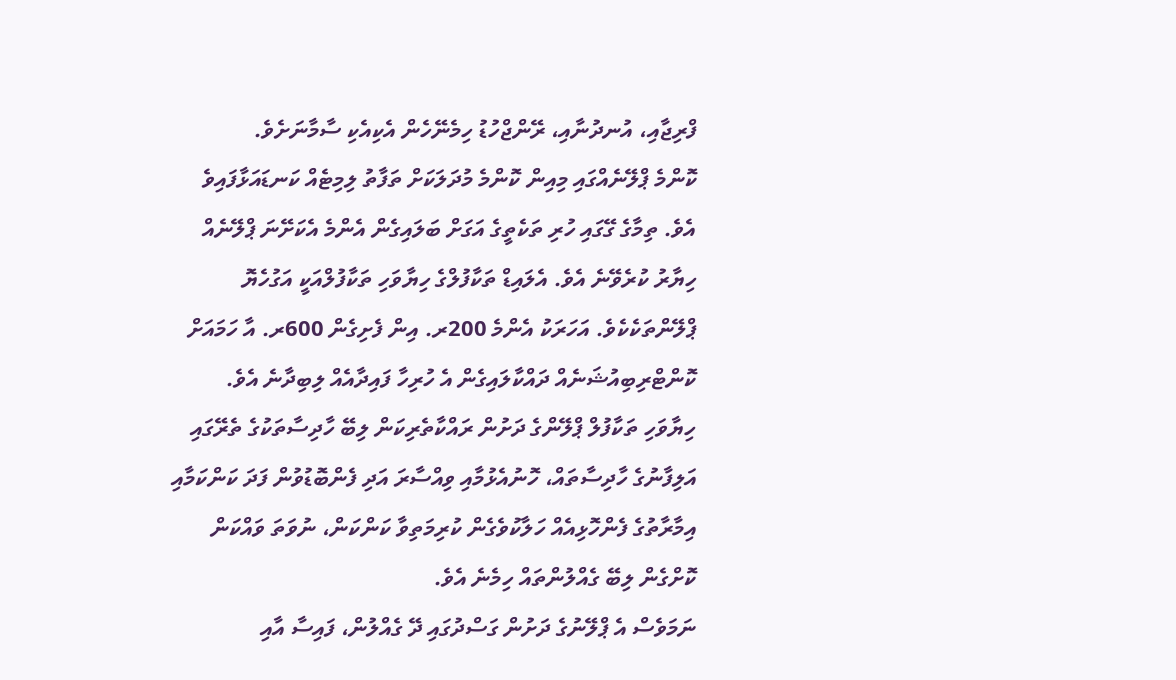ފްރިޖާއި، އުނދުނާއި، ރޭންޖްހުޑު ހިމެނޭހެން އެކިއެކި ސާމާނަށެވެ.
ކޮންމެ ޕްލޭނެއްގައި މިއިން ކޮންމެ މުދަލަކަށް ތަފާތު ލިމިޓެއް ކަނޑައަޅާފައިވެ އެވެ. ތިމާގެ ގޭގައި ހުރި ތަކެތީގެ އަގަށް ބަލައިގެން އެންމެ އެކަށޭނަ ޕްލޭނެއް ހިޔާރު ކުރެވޭނެ އެވެ. އެލައިޑް ތަކާފުލްގެ ހިޔާވަހި ތަކާފުލްއަކީ އަގުހެޔޮ ޕްލޭންތަކެކެވެ. އަހަރަކު އެންމެ 200ރ. އިން ފެށިގެން 600ރ. އާ ހަމައަށް ކޮންޓްރިބިއުޝަނެއް ދައްކާލައިގެން އެ ހުރިހާ ފައިދާއެއް ލިބިދާނެ އެވެ.
ހިޔާވަހި ތަކާފުލް ޕްލޭންގެ ދަށުން ރައްކާތެރިކަން ލިބޭ ހާދިސާތަކުގެ ތެރޭގައި އަލިފާނުގެ ހާދިސާތައް، ހޮނުއެޅުމާއި ވިއްސާރަ އަދި ފެންބޮޑުވުން ފަދަ ކަންކަމާއި އިމާރާތުގެ ފެންހޮޅިއެއް ހަލާކުވެގެން ކުރިމަތިވާ ކަންކަން، ނުވަތަ ވައްކަން ކޮށްގެން ލިބޭ ގެއްލުންތައް ހިމެނެ އެވެ.
ނަމަވެސް އެ ޕްލޭނުގެ ދަށުން ގަސްދުގައި ދޭ ގެއްލުން، ފައިސާ އާއި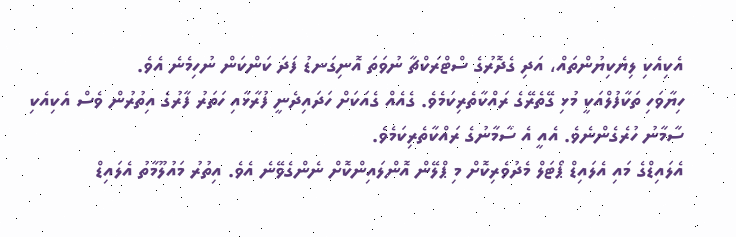އެކިއެކި ލިޔެކިޔުންތައް، އަދި ގެދޮރުގެ ސްޓްރަކްޗާ ނުވަތަ އޮނިގަނޑު ފަދަ ކަންކަން ނުހިމެނެ އެވެ.
ހިޔާވަހި ތަކާފުލްއަކީ މުޅި ގޭތެރޭގެ ރައްކާތެރިކަމެވެ. ގެއެއް ގެއަކަށް ހަދައިދެނީ ފުރާޅާއި ހަތަރު ފާރުގެ އިތުރުން ވެސް އެކިއެކި ސާމާނު ހުރެގެންނެވެ. އެއީ އެ ސާމާނުގެ ރައްކާތެރިކަމެވެ.
އެލައިޑްގެ މައި އެލައިޑް ޕޯޓަލް މެދުވެރިކޮށް މި ޕްލޭން އޮންލައިންކޮށް ނެންގެވޭނެ އެވެ. އިތުރު މައުލޫމާތު އެލައިޑް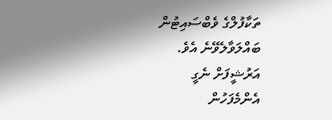ތަކާފުލްގެ ވެބްސައިޓުން ބައްލަވާލެވޭނެ އެވެ.
އަރުޝީފަށް ނެގީ
އެންމެފަހުން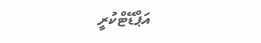އަޕްޑޭޓްކުރީ